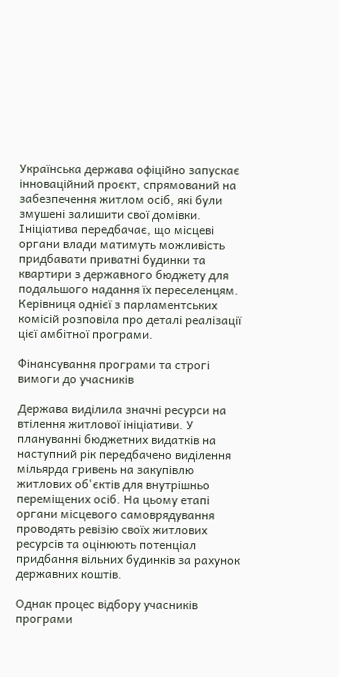Українська держава офіційно запускає інноваційний проєкт, спрямований на забезпечення житлом осіб, які були змушені залишити свої домівки. Ініціатива передбачає, що місцеві органи влади матимуть можливість придбавати приватні будинки та квартири з державного бюджету для подальшого надання їх переселенцям. Керівниця однієї з парламентських комісій розповіла про деталі реалізації цієї амбітної програми.

Фінансування програми та строгі вимоги до учасників

Держава виділила значні ресурси на втілення житлової ініціативи. У плануванні бюджетних видатків на наступний рік передбачено виділення мільярда гривень на закупівлю житлових об'єктів для внутрішньо переміщених осіб. На цьому етапі органи місцевого самоврядування проводять ревізію своїх житлових ресурсів та оцінюють потенціал придбання вільних будинків за рахунок державних коштів.

Однак процес відбору учасників програми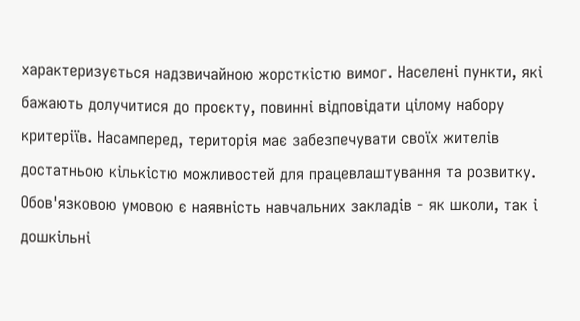характеризується надзвичайною жорсткістю вимог. Населені пункти, які бажають долучитися до проєкту, повинні відповідати цілому набору критеріїв. Насамперед, територія має забезпечувати своїх жителів достатньою кількістю можливостей для працевлаштування та розвитку. Обов'язковою умовою є наявність навчальних закладів - як школи, так і дошкільні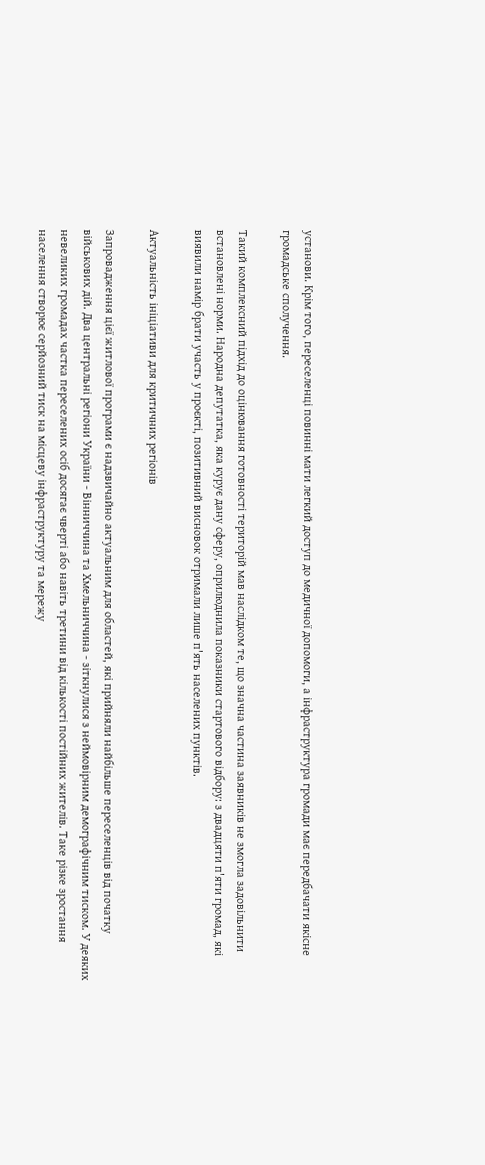установи. Крім того, переселенці повинні мати легкий доступ до медичної допомоги, а інфраструктура громади має передбачати якісне громадське сполучення.

Такий комплексний підхід до оцінювання готовності територій мав наслідком те, що значна частина заявників не змогла задовільнити встановлені норми. Народна депутатка, яка курує дану сферу, оприлюднила показники стартового відбору: з двадцяти п'яти громад, які виявили намір брати участь у проєкті, позитивний висновок отримали лише п'ять населених пунктів.

Актуальність ініціативи для критичних регіонів

Запровадження цієї житлової програми є надзвичайно актуальним для областей, які прийняли найбільше переселенців від початку військових дій. Два центральні регіони України - Вінниччина та Хмельниччина - зіткнулися з неймовірним демографічним тиском. У деяких невеликих громадах частка переселених осіб досягає чверті або навіть третини від кількості постійних жителів. Таке різке зростання населення створює серйозний тиск на місцеву інфраструктуру та мережу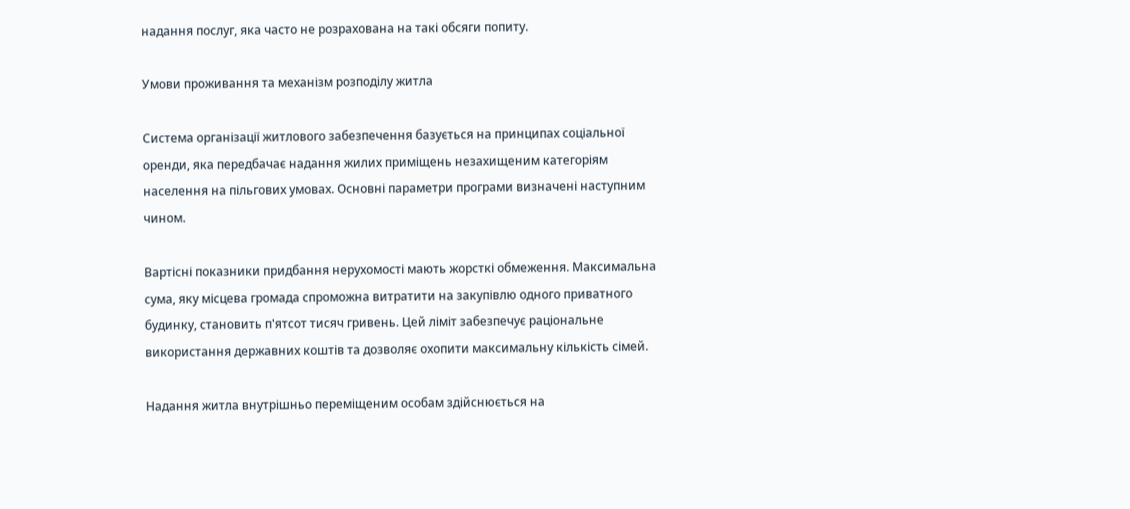надання послуг, яка часто не розрахована на такі обсяги попиту.

Умови проживання та механізм розподілу житла

Система організації житлового забезпечення базується на принципах соціальної оренди, яка передбачає надання жилих приміщень незахищеним категоріям населення на пільгових умовах. Основні параметри програми визначені наступним чином.

Вартісні показники придбання нерухомості мають жорсткі обмеження. Максимальна сума, яку місцева громада спроможна витратити на закупівлю одного приватного будинку, становить п'ятсот тисяч гривень. Цей ліміт забезпечує раціональне використання державних коштів та дозволяє охопити максимальну кількість сімей.

Надання житла внутрішньо переміщеним особам здійснюється на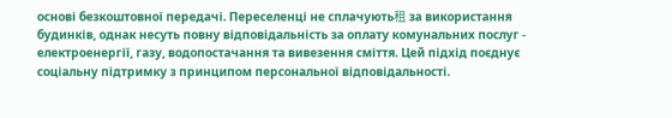основі безкоштовної передачі. Переселенці не сплачують租 за використання будинків, однак несуть повну відповідальність за оплату комунальних послуг - електроенергії, газу, водопостачання та вивезення сміття. Цей підхід поєднує соціальну підтримку з принципом персональної відповідальності.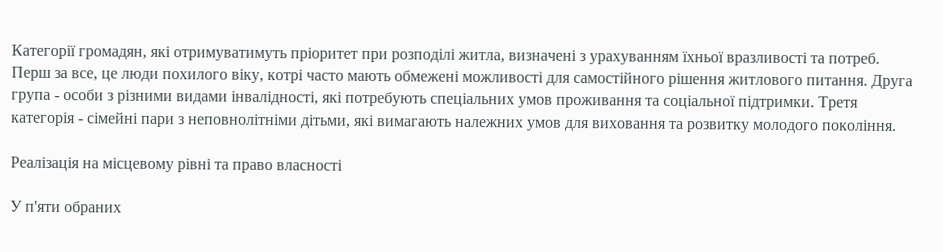Категорії громадян, які отримуватимуть пріоритет при розподілі житла, визначені з урахуванням їхньої вразливості та потреб. Перш за все, це люди похилого віку, котрі часто мають обмежені можливості для самостійного рішення житлового питання. Друга група - особи з різними видами інвалідності, які потребують спеціальних умов проживання та соціальної підтримки. Третя категорія - сімейні пари з неповнолітніми дітьми, які вимагають належних умов для виховання та розвитку молодого покоління.

Реалізація на місцевому рівні та право власності

У п'яти обраних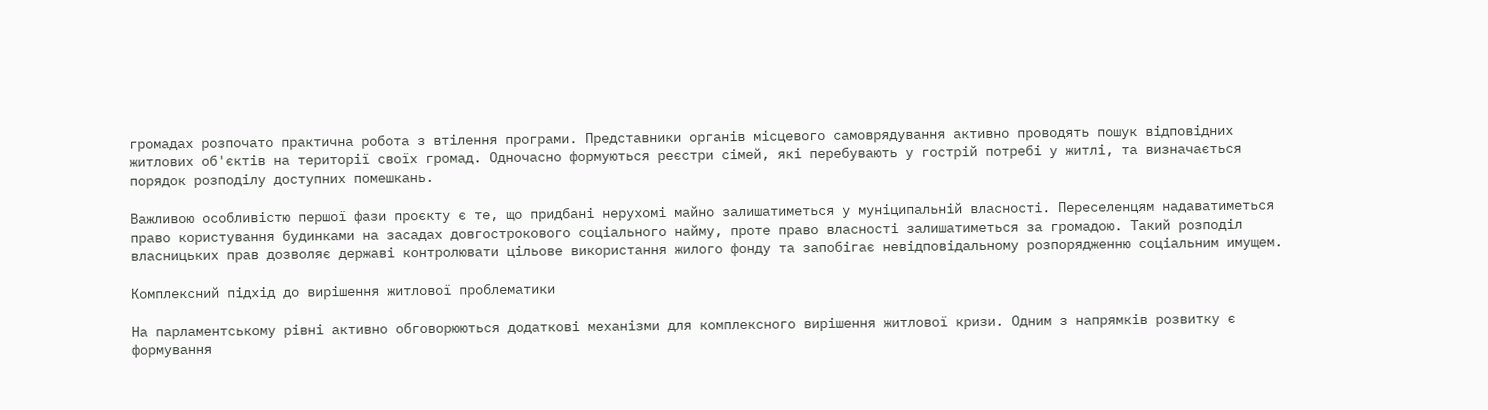громадах розпочато практична робота з втілення програми. Представники органів місцевого самоврядування активно проводять пошук відповідних житлових об'єктів на території своїх громад. Одночасно формуються реєстри сімей, які перебувають у гострій потребі у житлі, та визначається порядок розподілу доступних помешкань.

Важливою особливістю першої фази проєкту є те, що придбані нерухомі майно залишатиметься у муніципальній власності. Переселенцям надаватиметься право користування будинками на засадах довгострокового соціального найму, проте право власності залишатиметься за громадою. Такий розподіл власницьких прав дозволяє державі контролювати цільове використання жилого фонду та запобігає невідповідальному розпорядженню соціальним имущем.

Комплексний підхід до вирішення житлової проблематики

На парламентському рівні активно обговорюються додаткові механізми для комплексного вирішення житлової кризи. Одним з напрямків розвитку є формування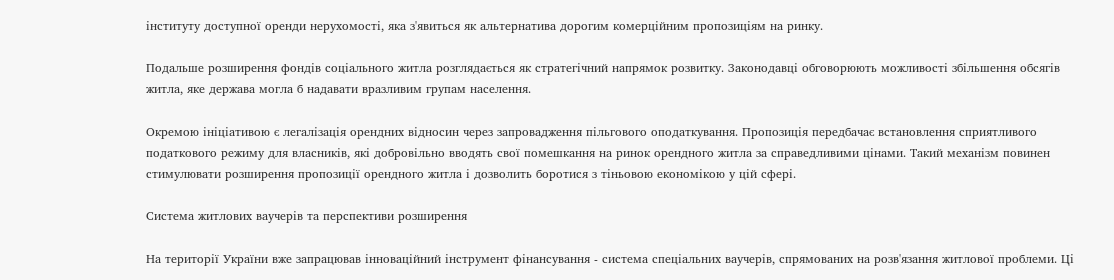інституту доступної оренди нерухомості, яка з'явиться як альтернатива дорогим комерційним пропозиціям на ринку.

Подальше розширення фондів соціального житла розглядається як стратегічний напрямок розвитку. Законодавці обговорюють можливості збільшення обсягів житла, яке держава могла б надавати вразливим групам населення.

Окремою ініціативою є легалізація орендних відносин через запровадження пільгового оподаткування. Пропозиція передбачає встановлення сприятливого податкового режиму для власників, які добровільно вводять свої помешкання на ринок орендного житла за справедливими цінами. Такий механізм повинен стимулювати розширення пропозиції орендного житла і дозволить боротися з тіньовою економікою у цій сфері.

Система житлових ваучерів та перспективи розширення

На території України вже запрацював інноваційний інструмент фінансування - система спеціальних ваучерів, спрямованих на розв'язання житлової проблеми. Ці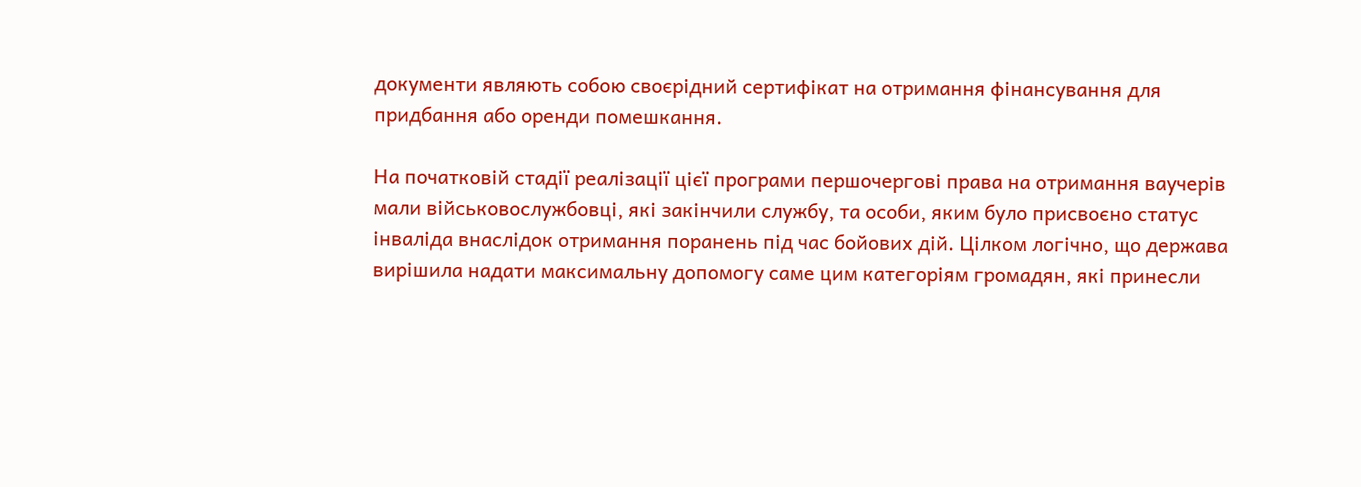документи являють собою своєрідний сертифікат на отримання фінансування для придбання або оренди помешкання.

На початковій стадії реалізації цієї програми першочергові права на отримання ваучерів мали військовослужбовці, які закінчили службу, та особи, яким було присвоєно статус інваліда внаслідок отримання поранень під час бойових дій. Цілком логічно, що держава вирішила надати максимальну допомогу саме цим категоріям громадян, які принесли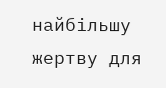найбільшу жертву для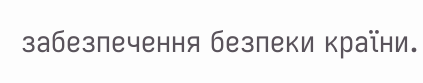забезпечення безпеки країни.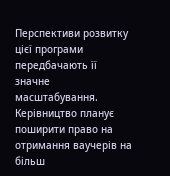Перспективи розвитку цієї програми передбачають її значне масштабування. Керівництво планує поширити право на отримання ваучерів на більш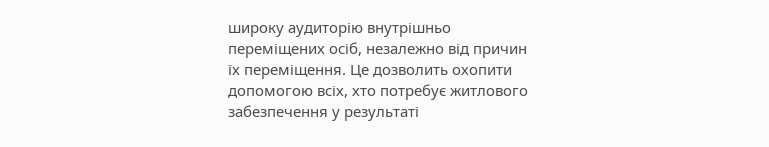широку аудиторію внутрішньо переміщених осіб, незалежно від причин їх переміщення. Це дозволить охопити допомогою всіх, хто потребує житлового забезпечення у результаті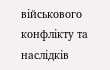військового конфлікту та наслідків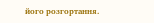його розгортання.